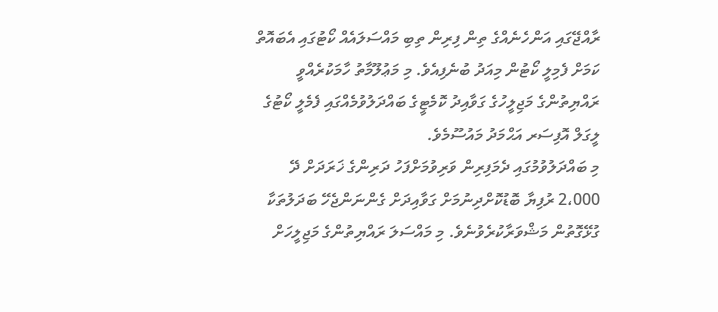ރާއްޖޭގައި އަންހެނެއްގެ ތިން ފިރިން ތިބި މައްސަލައެއް ކޯޓުގައި އެބައޮތް ކަމަށް ފެމިލީ ކޯޓުން މިއަދު ބުނެފިއެވެ. މި މަޢުލޫމާތު ހާމަކުރެއްވީ ރައްޔިތުންގެ މަޖިލީހުގެ ގަވާއިދު ކޮމެޓީގެ ބައްދަލުވުމެއްގައި ފެމެލީ ކޯޓުގެ ލީގަލް އޮފިސަރ އަޙްމަދު މައުސޫމެވެ.
މި ބައްދަލުވުމުގައި ދެމަފިރިން ވަރިވުމަށްފަހު ދަރިންގެ ޚަރަދަށް ދޭ 2،000 ރުފިޔާ ބޮޑުކޮށްދިނުމަށް ގަވާއިދަށް ގެންނަންޖެހޭ ބަދަލުތަކާ ގުޅޭގޮތުން މަޝްވަރާކުރެވުނެވެ. މި މައްސަލަ ރައްޔިތުންގެ މަޖިލީހަށް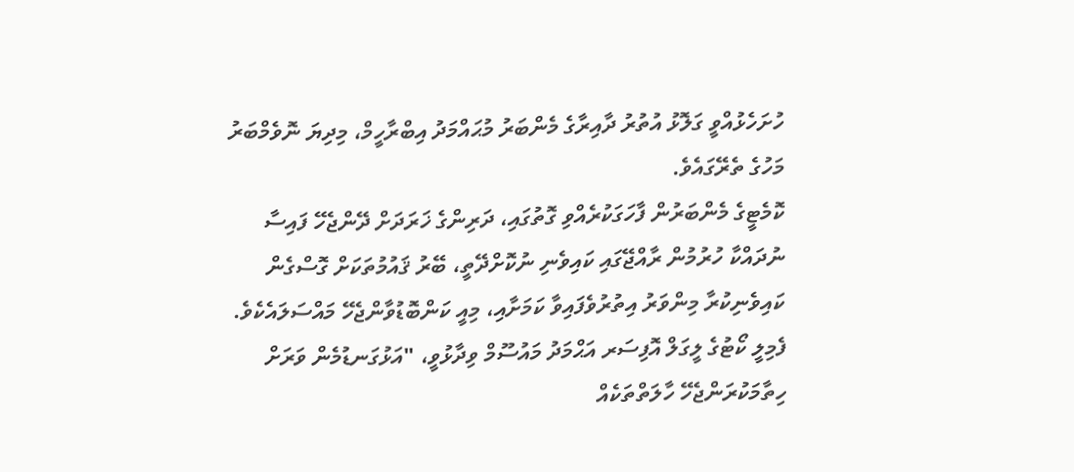ހުށަހެޅުއްވީ ގަލޮޅު އުތުރު ދާއިރާގެ މެންބަރު މުޙައްމަދު އިބްރާހީމް، މިދިޔަ ނޮވެމްބަރު މަހުގެ ތެރޭގައެވެ.
ކޮމެޓީގެ މެންބަރުން ފާހަގަކުރެއްވި ގޮތުގައި، ދަރިންގެ ޚަރަދަށް ދޭންޖެހޭ ފައިސާ ނުދައްކާ ހުރުމުން ރާއްޖޭގައި ކައިވެނި ނުކޮށްދޭތީ، ބޭރު ޤައުމުތަކަށް ގޮސްގެން ކައިވެނިކުރާ މިންވަރު އިތުރުވެފައިވާ ކަމަށާއި، މިއީ ކަންބޮޑުވާންޖެހޭ މައްސަލައެކެވެ.
ފެމިލީ ކޯޓުގެ ލީގަލް އޮފިސަރ އަޙްމަދު މައުސޫމް ވިދާޅުވީ، "އަޅުގަނޑުމެން ވަރަށް ހިތާމަކުރަންޖެހޭ ހާލަތްތަކެއް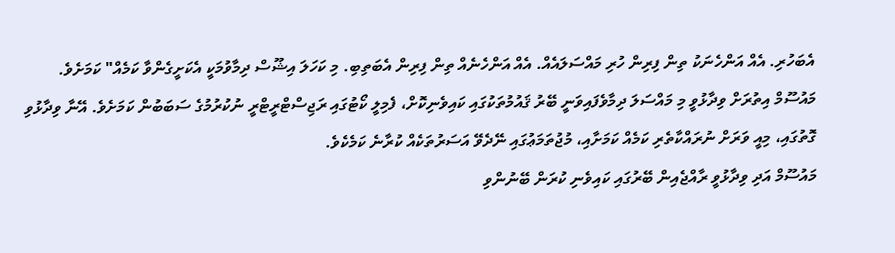އެބަހުރި. އެއް އަންހެނަކު ތިން ފިރިން ހުރި މައްސަލައެއް. އެއް އަންހެނެއް ތިން ފިރިން އެބަތިބި. މި ކަހަލަ އިޝޫސް ދިމާވުމަކީ އެކަށީގެންވާ ކަމެއް" ކަމަށެވެ.
މައުސޫމް އިތުރަށް ވިދާޅުވީ މި މައްސަލަ ދިމާވެފައިވަނީ ބޭރު ޤައުމުތަކުގައި ކައިވެނިކޮށް، ފެމިލީ ކޯޓުގައި ރަޖިސްޓްރީޓްރީ ނުކުރުމުގެ ސަބަބުން ކަމަށެވެ. އޭނާ ވިދާޅުވި ގޮތުގައި، މިއީ ވަރަށް ނުރައްކާތެރި ކަމެއް ކަމަށާއި، މުޖުތަމަޢުގައި ނޭދެވޭ އަސަރުތަކެއް ކުރާނެ ކަމެކެވެ.
މައުސޫމް އަދި ވިދާޅުވީ ރާއްޖެއިން ބޭރުގައި ކައިވެނި ކުރަން ބޭނުންވި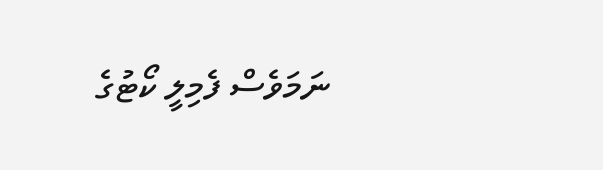ނަމަވެސް ފެމިލީ ކޯޓުގެ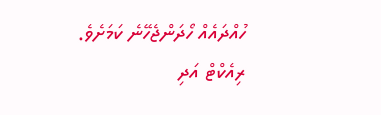ހުއްދައެއް ހޯދަންޖެހޭނެ ކަމަށެވެ.
ރިއެކްޓް އަދި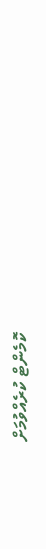ކޮމެންޓް ކުރެއްވުމަށް